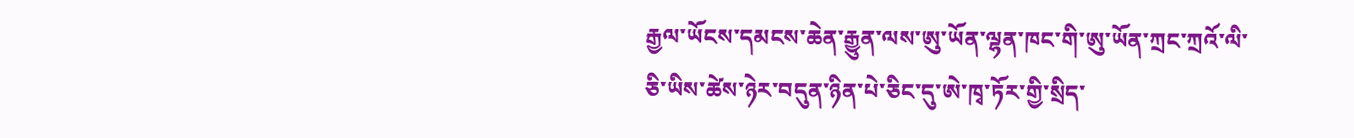རྒྱལ་ཡོངས་དམངས་ཆེན་རྒྱུན་ལས་ཨུ་ཡོན་ལྷན་ཁང་གི་ཨུ་ཡོན་ཀྲང་ཀྲའོ་ལི་ཅི་ཡིས་ཚེས་ཉེར་བདུན་ཉིན་པེ་ཅིང་དུ་ཨེ་ཁྭ་ཏོར་གྱི་སྲིད་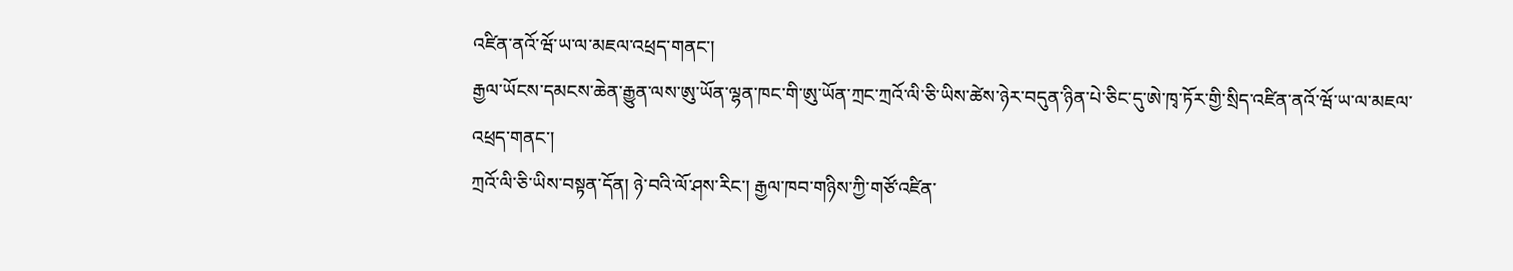འཛིན་ནའོ་ཝོ་ཡ་ལ་མཇལ་འཕྲད་གནང་།
རྒྱལ་ཡོངས་དམངས་ཆེན་རྒྱུན་ལས་ཨུ་ཡོན་ལྷན་ཁང་གི་ཨུ་ཡོན་ཀྲང་ཀྲའོ་ལི་ཅི་ཡིས་ཚེས་ཉེར་བདུན་ཉིན་པེ་ཅིང་དུ་ཨེ་ཁྭ་ཏོར་གྱི་སྲིད་འཛིན་ནའོ་ཝོ་ཡ་ལ་མཇལ་འཕྲད་གནང་།
ཀྲའོ་ལི་ཅི་ཡིས་བསྟན་དོན། ཉེ་བའི་ལོ་ཤས་རིང་། རྒྱལ་ཁབ་གཉིས་ཀྱི་གཙོ་འཛིན་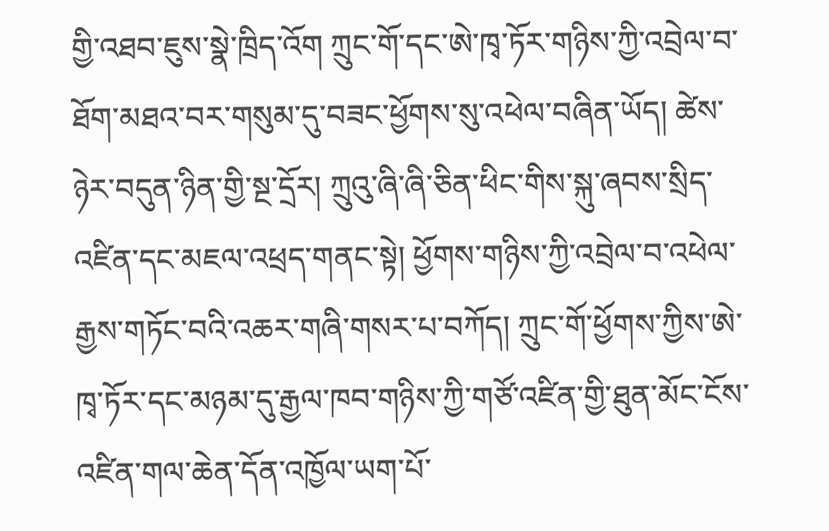གྱི་འཐབ་ཇུས་སྣེ་ཁྲིད་འོག ཀྲུང་གོ་དང་ཨེ་ཁྭ་ཏོར་གཉིས་ཀྱི་འབྲེལ་བ་ཐོག་མཐའ་བར་གསུམ་དུ་བཟང་ཕྱོགས་སུ་འཕེལ་བཞིན་ཡོད། ཚེས་ཉེར་བདུན་ཉིན་གྱི་སྔ་དྲོར། ཀྲུའུ་ཞི་ཞི་ཅིན་ཕིང་གིས་སྐུ་ཞབས་སྲིད་འཛིན་དང་མཇལ་འཕྲད་གནང་སྟེ། ཕྱོགས་གཉིས་ཀྱི་འབྲེལ་བ་འཕེལ་རྒྱས་གཏོང་བའི་འཆར་གཞི་གསར་པ་བཀོད། ཀྲུང་གོ་ཕྱོགས་ཀྱིས་ཨེ་ཁྭ་ཏོར་དང་མཉམ་དུ་རྒྱལ་ཁབ་གཉིས་ཀྱི་གཙོ་འཛིན་གྱི་ཐུན་མོང་ངོས་འཛིན་གལ་ཆེན་དོན་འཁྱོལ་ཡག་པོ་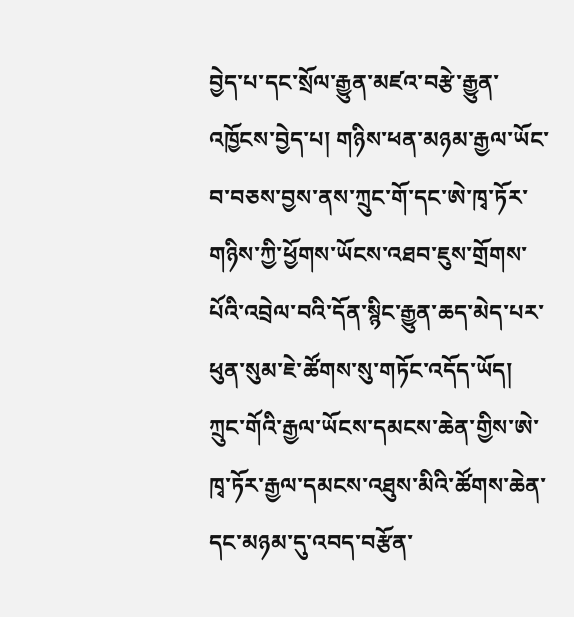བྱེད་པ་དང་སྲོལ་རྒྱུན་མཛའ་བརྩེ་རྒྱུན་འཁྱོངས་བྱེད་པ། གཉིས་ཕན་མཉམ་རྒྱལ་ཡོང་བ་བཅས་བྱས་ནས་ཀྲུང་གོ་དང་ཨེ་ཁྭ་ཏོར་གཉིས་ཀྱི་ཕྱོགས་ཡོངས་འཐབ་ཇུས་གྲོགས་པོའི་འབྲེལ་བའི་དོན་སྙིང་རྒྱུན་ཆད་མེད་པར་ཕུན་སུམ་ཇེ་ཚོགས་སུ་གཏོང་འདོད་ཡོད། ཀྲུང་གོའི་རྒྱལ་ཡོངས་དམངས་ཆེན་གྱིས་ཨེ་ཁྭ་ཏོར་རྒྱལ་དམངས་འཐུས་མིའི་ཚོགས་ཆེན་དང་མཉམ་དུ་འབད་བརྩོན་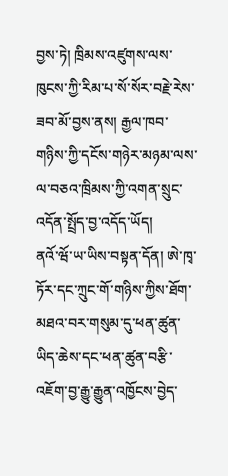བྱས་ཏེ། ཁྲིམས་འཛུགས་ལས་ཁུངས་ཀྱི་རིམ་པ་སོ་སོར་བརྗེ་རེས་ཟབ་མོ་བྱས་ནས། རྒྱལ་ཁབ་གཉིས་ཀྱི་དངོས་གཉེར་མཉམ་ལས་ལ་བཅའ་ཁྲིམས་ཀྱི་འགན་སྲུང་འདོན་སྤྲོད་བྱ་འདོད་ཡོད།
ནའོ་ཝོ་ཡ་ཡིས་བསྟན་དོན། ཨེ་ཁྭ་ཏོར་དང་ཀྲུང་གོ་གཉིས་ཀྱིས་ཐོག་མཐའ་བར་གསུམ་དུ་ཕན་ཚུན་ཡིད་ཆེས་དང་ཕན་ཚུན་བརྩི་འཇོག་བྱ་རྒྱུ་རྒྱུན་འཁྱོངས་བྱེད་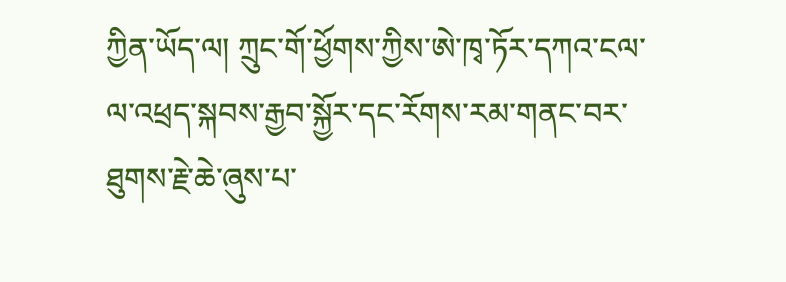ཀྱིན་ཡོད་ལ། ཀྲུང་གོ་ཕྱོགས་ཀྱིས་ཨེ་ཁྭ་ཏོར་དཀའ་ངལ་ལ་འཕྲད་སྐབས་རྒྱབ་སྐྱོར་དང་རོགས་རམ་གནང་བར་ཐུགས་རྗེ་ཆེ་ཞུས་པ་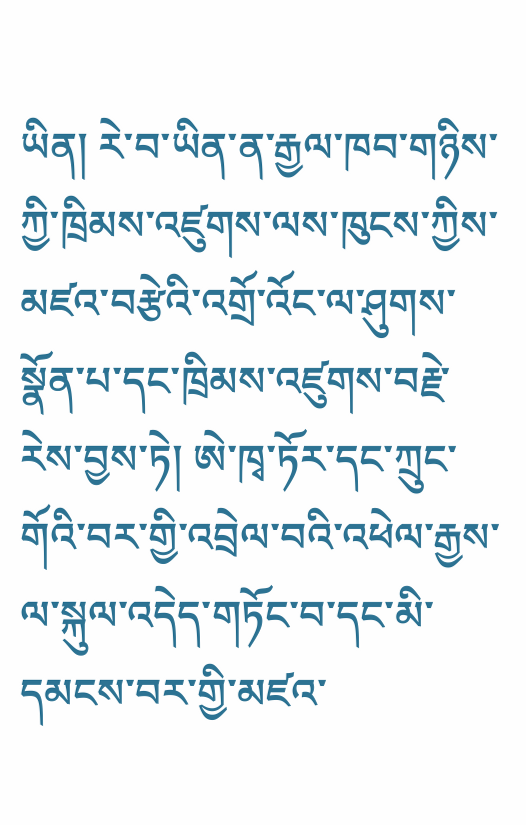ཡིན། རེ་བ་ཡིན་ན་རྒྱལ་ཁབ་གཉིས་ཀྱི་ཁྲིམས་འཛུགས་ལས་ཁུངས་ཀྱིས་མཛའ་བརྩེའི་འགྲོ་འོང་ལ་ཤུགས་སྣོན་པ་དང་ཁྲིམས་འཛུགས་བརྗེ་རེས་བྱས་ཏེ། ཨེ་ཁྭ་ཏོར་དང་ཀྲུང་གོའི་བར་གྱི་འབྲེལ་བའི་འཕེལ་རྒྱས་ལ་སྐུལ་འདེད་གཏོང་བ་དང་མི་དམངས་བར་གྱི་མཛའ་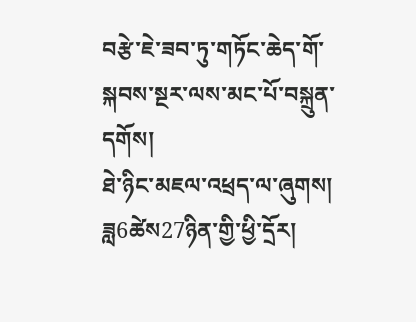བརྩེ་ཇེ་ཟབ་ཏུ་གཏོང་ཆེད་གོ་སྐབས་སྔར་ལས་མང་པོ་བསྐྲུན་དགོས།
ཐེ་ཉིང་མཇལ་འཕྲད་ལ་ཞུགས།
ཟླ6ཚེས27ཉིན་གྱི་ཕྱི་དྲོར།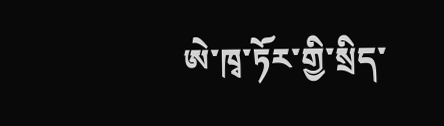ཨེ་ཁྭ་ཏོར་གྱི་སྲིད་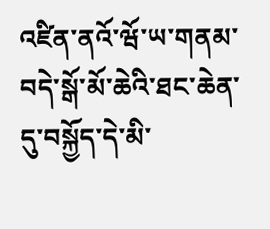འཛིན་ནའོ་ཝོ་ཡ་གནམ་བདེ་སྒོ་མོ་ཆེའི་ཐང་ཆེན་དུ་བསྐྱོད་དེ་མི་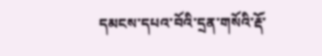དམངས་དཔའ་བོའི་དྲན་གསོའི་རྡོ་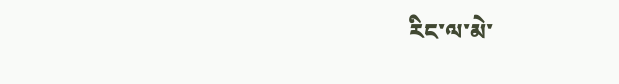རིང་ལ་མེ་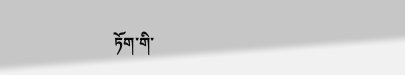ཏོག་གི་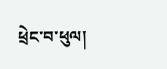ཕྲེང་བ་ཕུལ།